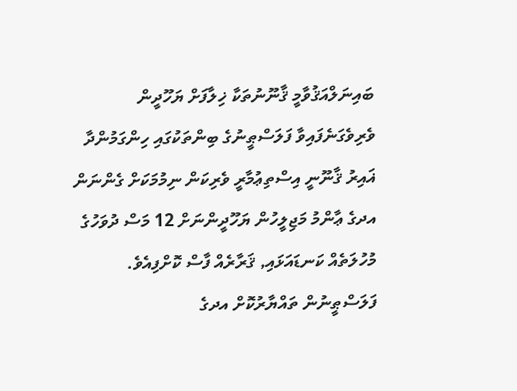ބައިނަލްއަޤުވާމީ ޤާނޫނުތަކާ ޚިލާފަށް ޔަހޫދީން ވެރިވެގަނެފައިވާ ފަލަސްޠީނުގެ ބިންތަކުގައި ހިންގަމުންދާ ޣައިރު ޤާނޫނީ އިސްތިޢުމާރީ ވެރިކަން ނިމުމަކަށް ގެންނަން އދގެ ޢާންމު މަޖިލީހުން ޔަހޫދީންނަށް 12 މަސް ދުވަހުގެ މުހުލަތެއް ކަނޑައަޅައި, ޤަރާރެއް ފާސް ކޮށްފިއެވެ. ފަލަސްޠީނުން ތައްޔާރުކޮށް އދގެ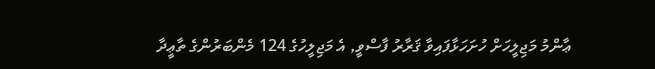ޢާންމު މަޖިލީހަށް ހުށަހަޅާފައިވާ ޤަރާރު ފާސްވީ, އެ މަޖިލީހުގެ 124 މެންބަރުންގެ ތާޢީދާ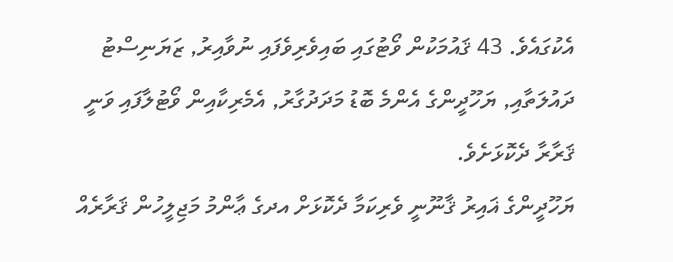އެކުގައެވެ. 43 ޤައުމަކުން ވޯޓުގައި ބައިވެރިވެފައި ނުވާއިރު, ޒަޔަނިސްޓު ދައުލަތާއި, ޔަހޫދީންގެ އެންމެ ބޮޑު މަދަދުގާރު, އެމެރިކާއިން ވޯޓުލާފައި ވަނީ ޤަރާރާ ދެކޮޅަށެވެ.
ޔަހޫދީންގެ ޣައިރު ޤާނޫނީ ވެރިކަމާ ދެކޮޅަށް އދގެ ޢާންމު މަޖިލީހުން ޤަރާރެއް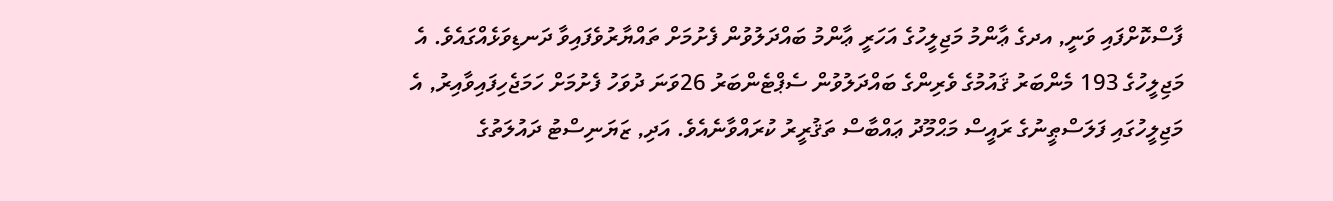ފާސްކޮށްފައި ވަނީ, އދގެ ޢާންމު މަޖިލީހުގެ އަހަރީ ޢާންމު ބައްދަލުވުން ފެށުމަށް ތައްޔާރުވެފައިވާ ދަނޑިވަޅެއްގައެވެ. އެ މަޖިލީހުގެ 193 މެންބަރު ޤައުމުގެ ވެރިންގެ ބައްދަލުވުން ސެޕްޓެންބަރު 26ވަނަ ދުވަހު ފެށުމަށް ހަމަޖެހިފައިވާއިރު, އެ މަޖިލީހުގައި ފަލަސްޠީނުގެ ރައީސް މަޙްމޫދު ޢައްބާސް ތަޤުރީރު ކުރައްވާނެއެވެ. އަދި, ޒަޔަނިސްޓު ދައުލަތުގެ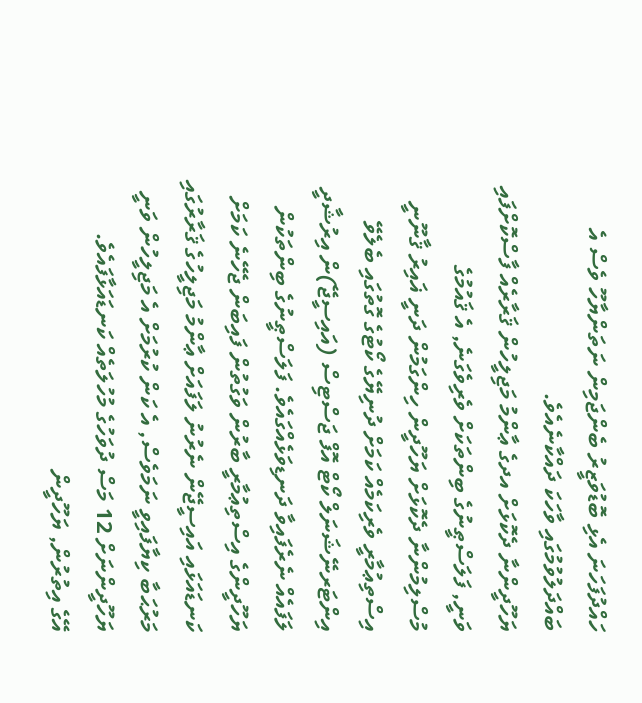ހައްދުފަހަނަ އެޅި ބޮޑުވަޒީރު ބެންޖަމިން ނަތަންޔާހޫ ވެސް އެ ބައްދަލުވުމުގައި ވާހަކަ ދައްކާނެއެވެ.
ޔަހޫދީންނާ ދެކޮޅަށް އދގެ ޢާންމު މަޖިލީހުން ޤަރާރެއް ފާސްކޮށްފައި ވަނީ, ފަލަސްޠީނުގެ ބިންތަކަށް ވެރިވެގަނެ, އެ ޤައުމުގެ މުސްލިމުންނާ ދެކޮޅަށް ޔަހޫދީން ހިންގަމުން ދަނީ ޣައިރު ޤާނޫނީ އިސްތިޢުމާރީ ވެރިކަމެއް ކަމަށް ދުނިޔޭގެ ކޯޓުގެ ގޮތުގައި ބެލެވޭ އިންޓަރނޭޝަނަލް ކޯޓް އޮފް ޖަސްޓިސް (އައިސީޖޭ)ން އިރުޝާދީ ލަފައެއް ނެރެފައިވާ ދަނޑިވަޅެއްގައެވެ. ފަލަސްޠީނުގެ ބިންތަކުން ޔަހޫދީންގެ އިސްތިޢުމާރީ ބާރުން ވަގުތުން ފައިބަން ޖެހޭނެ ކަމަށް ކަނޑައަޅައި އައިސީޖޭން ނެރުނު ލަފައަށް ޢާންމު މަޖިލީހުގެ ޤަރާރުގައި މަރުޙަބާ ކިޔާފައިވީ ނަމަވެސް, އެ ކަން ކުރުމަށް އެ މަޖިލީހުން ވަނީ ޔަހޫދީންނަށް 12 މަސް ދުވަހުގެ މުހުލަތެއް ކަނޑައަޅާފައެވެ.
އޭގެ އިތުރުން, ޔަހޫދީން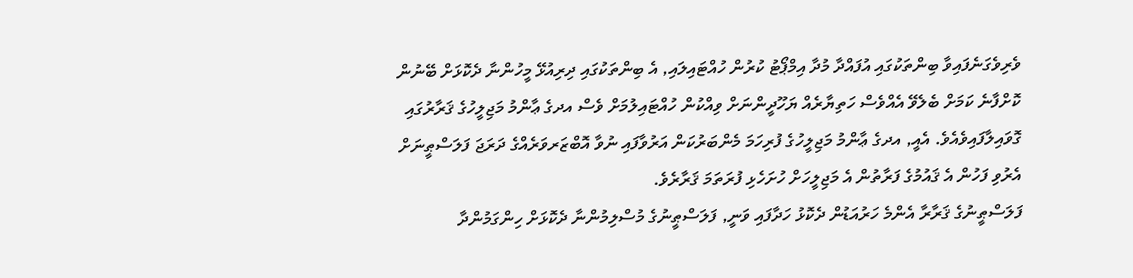ވެރިވެގަނެފައިވާ ބިންތަކުގައި އުފައްދާ މުދާ އިމްޕޯޓު ކުރުން ހުއްޓައިލައި, އެ ބިންތަކުގައި ދިރިއުޅޭ މީހުންނާ ދެކޮޅަށް ބޭނުން ކޮށްފާނެ ކަމަށް ބެލެވޭ އެއްވެސް ހަތިޔާރެއް ޔަހޫދީންނަށް ވިއްކުން ހުއްޓައިލުމަށް ވެސް އދގެ ޢާންމު މަޖިލީހުގެ ޤަރާރުގައި ގޮވައިލާފައިވެއެވެ. އެއީ, އދގެ ޢާންމު މަޖިލީހުގެ ފުރިހަމަ މެންބަރުކަން އަރުވާފައި ނުވާ އޮބްޒަރވަރެއްގެ ދަރަޖަ ފަލަސްޠީނަށް އެރުވި ފަހުން އެ ޤައުމުގެ ފަރާތުން އެ މަޖިލީހަށް ހުށަހެޅި ފުރަތަމަ ޤަރާރެވެ.
ފަލަސްޠީނުގެ ޤަރާރާ އެންމެ ހަރުއަޑުން ދެކޮޅު ހަދާފައި ވަނީ, ފަލަސްޠީނުގެ މުސްލިމުންނާ ދެކޮޅަށް ހިންގަމުންދާ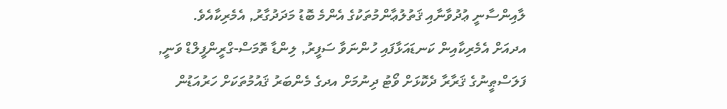ލާއިންސާނީ ޢުދުވާނާއި ޤަތުލުޢާންމުތަކުގެ އެންމެ ބޮޑު މަދަދުގާރު, އެމެރިކާއެވެ. އދއަށް އެމެރިކާއިން ކަނޑައަޅާފައި ހުންނަވާ ސަފީރު, ލިންޑާ ތޮމަސް-ގްރީންފީލްޑް ވަނީ, ފަލަސްޠީނުގެ ޤަރާރާ ދެކޮޅަށް ވޯޓު ދިނުމަށް އދގެ މެންބަރު ޤައުމުތަކަށް ހަރުއަޑުން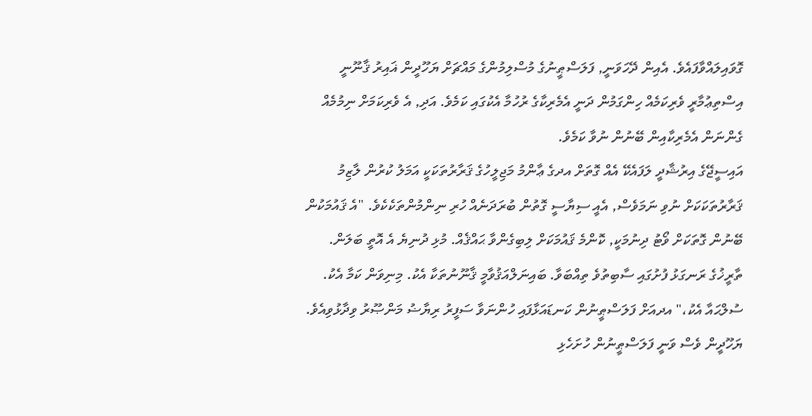ގޮވައިލައްވާފައެވެ. އެއިން ދޭހަވަނީ, ފަލަސްޠީނުގެ މުސްލިމުންގެ މައްޗަށް ޔަހޫދީން ޣައިރު ޤާނޫނީ އިސްތިޢުމާރީ ވެރިކަމެއް ހިންގަމުން ދަނީ އެމެރިކާގެ ރުހުމާ އެކުގައި ކަމެވެ. އަދި, އެ ވެރިކަމަށް ނިމުމެއް ގެންނަން އެމެރިކާއިން ބޭނުން ނުވާ ކަމެވެ.
އައިސީޖޭގެ އިރުޝާދީ ލަފައެކޭ އެއް ގޮތަށް އދގެ ޢާންމު މަޖިލީހުގެ ޤަރާރުތަކަކީ އަމަލު ކުރުން ލާޒިމު ޤަރާރުތަކަކަށް ނުވި ނަމަވެސް, އެއީ ސިޔާސީ ގޮތުން ބުރަދަނެއް ހުރި ނިންމުންތަކެކެވެ. "އެ ޤައުމަކުން ބޭނުން ގޮތަކަށް ވޯޓު ދިނުމަކީ, ކޮންމެ ޤައުމަކަށް ލިބިގެންވާ ޙައްޤެއް. މުޅި ދުނިޔެ އެ އޮތީ ބަލަން. ތާރީޚުގެ ރަނގަޅު ފުށުގައި ސާބިތުވެ ތިއްބަވާ. ބައިނަލްއަޤުވާމީ ޤާނޫނުތަކާ އެކު. މިނިވަން ކަމާ އެކު. ސުލްޙައާ އެކު،" އދއަށް ފަލަސްޠީނުން ކަނޑައަޅާފައި ހުންނަވާ ސަފީރު ރިޔާޟު މަންޞޫރު ވިދާޅުވިއެވެ.
ޔަހޫދީން ވެސް ވަނީ ފަލަސްޠީނުން ހުށަހެޅި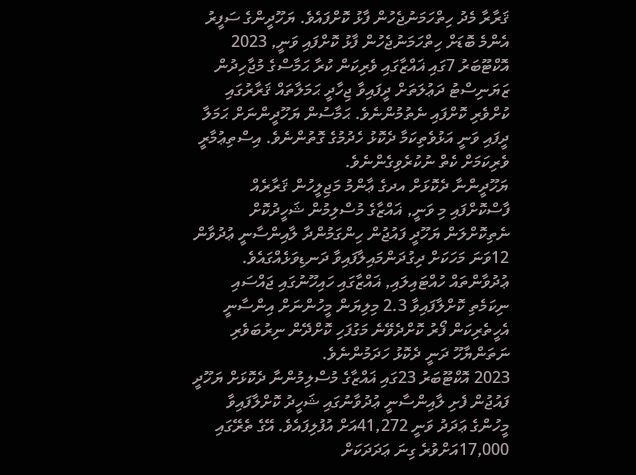ޤަރާރާ މެދު ހިތްހަމަނުޖެހުން ފާޅު ކޮށްފައެވެ. ޔަހޫދީންގެ ސަފީރު އެންމެ ބޮޑަށް ހިތްހަމަނުޖެހުން ފާޅު ކޮށްފައި ވަނީ, 2023 އޮކްޓޫބަރު 7ގައި ޣައްޒާގައި ވެރިކަން ކުރާ ޙަމާސްގެ މުޖާހިދުން ޒަޔަނިސްޓު ދަޢުލަތަށް ދީފައިވާ ޖިހާދީ ޙަމަލާތައް ޤަރާރުގައި ކުށްވެރި ކޮށްފައި ނެތުމުންނެވެ. ޙަމާސުން ޔަހޫދީންނަށް ޙަމަލާ ދީފައި ވަނީ އަޅުވެތިކަމާ ދެކޮޅު ހެދުމުގެ ގޮތުންނެވެ. އިސްތިޢުމާރީ ވެރިކަމަށް ކެތް ނުކުރެވިގެންނެވެ.
ޔަހޫދީންނާ ދެކޮޅަށް އދގެ ޢާންމު މަޖިލީހުން ޤަރާރެއް ފާސްކޮށްފައި މި ވަނީ, ޣައްޒާގެ މުސްލިމުން ޝަހީދުކޮށް ނެތިކޮށްލަން ޔަހޫދީ ފައުޖުން ހިންގަމުންދާ ލާއިންސާނީ ޢުދުވާން 12ވަނަ މަހަކަށް ދިގުދަންމައިލާފައިވާ ދަނޑިވަޅެއްގައެވެ. ޢުދުވާންތައް ހުއްޓައިލައި, ޣައްޒާގައި ހައިހޫނުގައި ޖައްސައި ނިކަމެތި ކޮށްލާފައިވާ 2.3 މިލިޔަން މީހުންނަށް އިންސާނީ އެހީތެރިކަން ފޯރު ކޮށްދެވޭނެ މަގުފަހި ކޮށްދޭން ނިރުބަވެރި ނަތަންޔާހޫ ދަނީ ދެކޮޅު ހަދަމުންނެވެ.
2023 އޮކްޓޫބަރު 23ގައި ޣައްޒާގެ މުސްލިމުންނާ ދެކޮޅަށް ޔަހޫދީ ފައުޖުން ފެށި ލާއިންސާނީ ޢުދުވާނުގައި ޝަހީދު ކޮށްލާފައިވާ މީހުންގެ ޢަދަދު ވަނީ 41,272އަށް އުފުލިފައެވެ. އޭގެ ތެރޭގައި 17,000އަށްވުރެ ގިނަ ޢަދަދަކަށް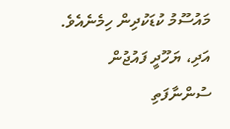މައުސޫމު ކުޑަކުދިން ހިމެނެއެވެ. އަދި، ޔަހޫދީ ފައުޖުން ސުންނާފަތި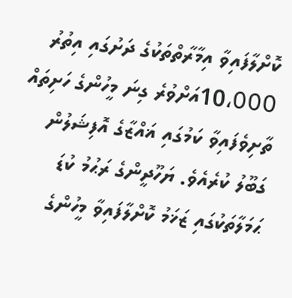ކޮށްލާފައިވާ އިމާރާތްތަކުގެ ދަށުގައި އިތުރު 10،000އަށްވުރެ ގިނަ މީހުންގެ ހަށިތައް ތާށިވެފައިވާ ކަމުގައި ޣައްޒާގެ އޮފިޝަލުން ގަބޫލު ކުރެއެވެ. ޔަހޫދީންގެ ރަޙުމު ކުޑަ ޙަމަލާތަކުގައި ޒަޚަމު ކޮށްލާފައިވާ މީހުންގެ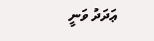ޢަދަދު ވަނީ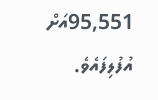95,551އަށް އުފުލިފައެވެ.